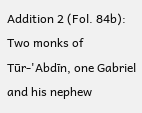Addition 2 (Fol. 84b): Two monks of Tūr-'Abdīn, one Gabriel and his nephew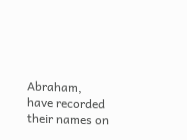Abraham, have recorded their names on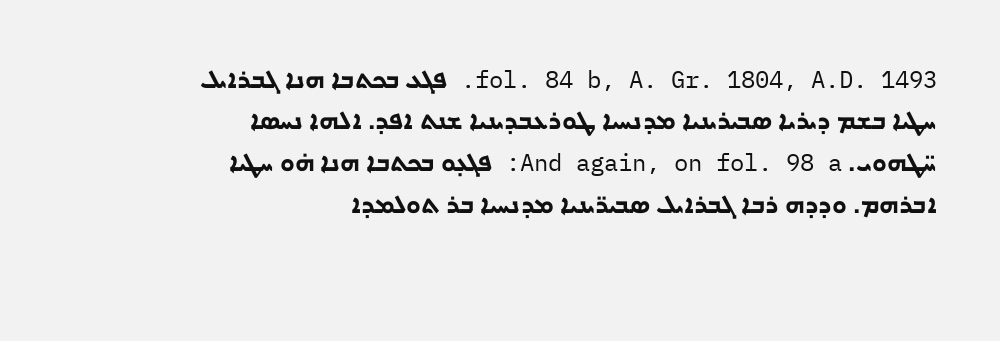fol. 84 b, A. Gr. 1804, A.D. 1493. ܦܓܥ ܒܟܬܒܐ ܗܢܐ ܓܒܪܐܝܠ ܚܛܝܐ ܒܫܡ ܕܝܪܝܐ ܣܒܝܪܝܢܝܐ ܡܕܢܚܝܐ ܛܘܪܥܒܕܝܢܝܐ ܫܢܬ ܐܦܕ. ܐܠܗܐ ܢܚܣܐ ܚ̈ܛܗܘܝ. And again, on fol. 98 a: ܦܓܥ̣ܘ ܒܟܬܒܐ ܗܢܐ ܗ̇ܘ ܚܛܝܐ ܐܒܪܗܡ. ܘܕܕܗ ܪܒܐ ܓܒܪܐܝܠ ܣܒܝܪ̈ܝܢܝܐ ܡܕܢܚܝܐ ܒܪ ܬܘܠܡܕܐ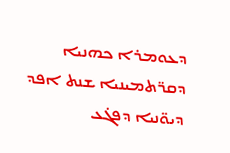ܕܥܘܡܪܐ ܟܗܢܝܐ ܕܩܪ̈ܬܡܝܢܝܐ ܫܢܬ ܐܦܕ ܕܝܘ̈ܢܝܐ ܕܦܓ̇ܥ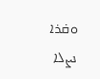ܘܩ̇ܪܐ ܢܨܠܐ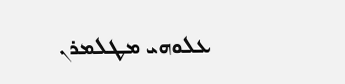ܥܠܘܗܝ ܡܛܠܡܪܢ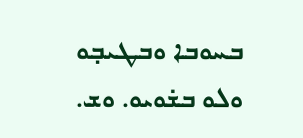ܒܚܘܒܐ ܘܒܛܝܒ̣ܘ ܘܠܘ ܒܫ̇ܘܝܘ. ܘܫ.